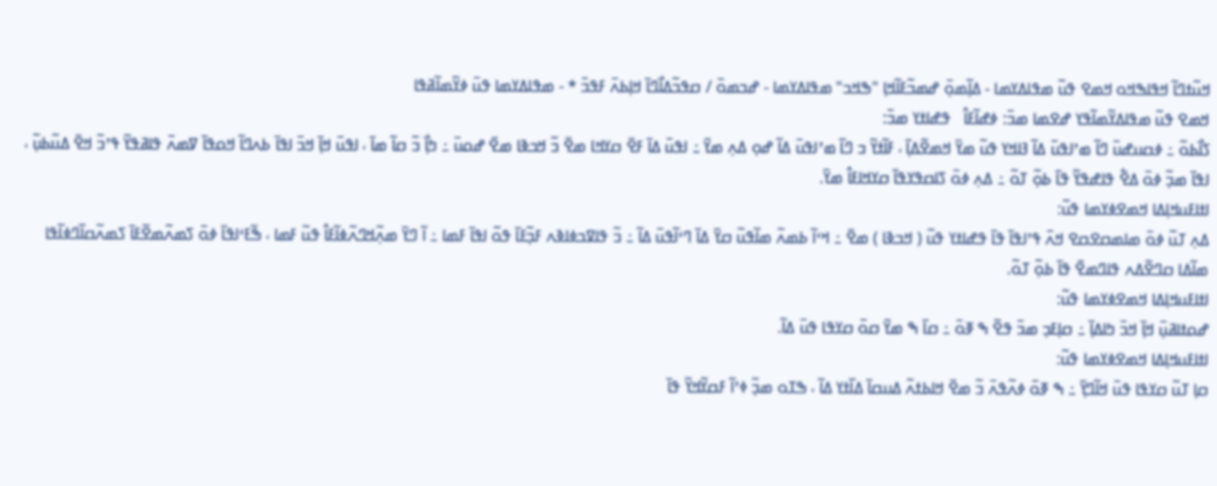ߞߎ߬ߙߣߊ߬ ߞߟߊߒߞߋ ߞߘߐ ߟߎ߬ ߘߟߊߡߌߘߊ - ߡߊ߲߬ߘߋ߲߫ ߝߘߏ߬ߓߊ߬ߞߊ߲ "ߒߞߏ" ߘߟߊߡߌߘߊ - ߝߏߘߋ߫ / ߛߟߏ߬ߡߊ߯ߣߊ߫ ߞߊ߲ߕߍ߫ ߓߟߏ߫ * - ߘߟߊߡߌߘߊ ߟߎ߫ ߦߌ߬ߘߊ߬ߥߟߊ
ߞߘߐ ߟߎ߬ ߘߟߊߡߌ߬ߘߊ߬ߟߌ ߝߐߘߊ ߘߏ߫: ߦߝߊ߬ߓߊ߮   ߟߝߊߙߌ ߘߏ߫:
ߖߊ߯ߕߋ߬ ߸ ߦߛߎߝߎ߫ ߣߊ߬ ߘߴߊߟߎ߫ ߡߊ߬ ߔߊߞߌ ߟߎ߬ ߘߌ߫ ߞߘߐ߬ߡߊ߲߫ ، ߓߊ߬ߙߌ߬ ߏ ߣߊ߬ ߘߴߊߟߎ߫ ߡߊ߬ ߝߋ߲ ߡߍ߲ ߘߌ߫ ߸ ߊߟߎ߫ ߡߊ߫ ߓߐ߫ ߛߌߞߊ ߘߐ߫ ߏ߬ ߞߏߢߊ ߘߐ߫ ߝߋߎ߫ ߸ ߤߊ߲߯ ߏ߬ ߛߊ߬ ߘߊ߫ ، ߊߟߎ߫ ߞߊ߲߫ ߞߏ߫ ߊߟߊ߫ ߕߍߣߊ߬ ߞߋߟߊ߫ ߜߘߍ߫ ߟߊߥߟߌ߬ ߟߴߏ߬ ߞߐ߫ ߡߎ߬ߕߎ߲߬ ، ߊߟߊ߫ ߘߏ߲߬ ߦߋ߫ ߡߐ߱ ߟߊߝߟߌ߬ ߟߊ߫ ߕߋ߲߬ ߠߋ߬ ߸ ߡߍ߲ ߦߋ߫ ߖߊߛߟߌߟߊ߫ ߛߌߞߊߓߊ߮ ߘߌ߫.
ߊߙߊߓߎߞߊ߲ߡߊ ߞߘߐߦߌߘߊ ߟߎ߬:
ߡߍ߲ ߠߎ߬ ߦߋ߫ ߘߊߘߛߐߛߐ ߞߍ߫ ߟߴߊߟߊ߫ ߟߊ߫ ߟߝߊߙߌ ߟߎ߬ ( ߞߏߢߊ ) ߘߐ߫ ߸ ߞߵߊ߬ ߕߘߍ߬ ߘߊ߬ߟߎ߬ ߛߌ߫ ߡߊ߫ ߣߵߊ߬ߟߎ߫ ߡߊ߬ ߸ ߏ߬ ߟߊߜߏߦߊߢߍ ߓߏ߲߬ߓߊ߫ ߟߋ߬ ߊߟߊ߫ ߓߘߊ ߸ ߊ߬ ߣߌ߫ ߘߍ߲߬ߞߣߍ߬ߦߊ߬ߓߊ߮ ߟߎ߬ ߓߘߊ ، ߒ߬ߓߵߊߟߊ߫ ߦߋ߫ ߖߘߍ߬ߘߐ߬ߓߊ߫ ߖߘߍ߬ߛߊ߰ߣߦߊ߬ߟߊ ߘߊ߬ߡߊ ߛߣߐ߬ߡߍ ߟߊߣߘߐ߫ ߟߊ߫ ߕߋ߲߬ ߠߋ߬.
ߊߙߊߓߎߞߊ߲ߡߊ ߞߘߐߦߌߘߊ ߟߎ߬:
ߝߋߙߊߥߎ߲߫ ߞߊ߲߫ ߞߏ߫ ߤߊߡߊ߲߫ ߸ ߛߊ߲ߓߏ߲ ߘߏ߫ ߟߐ߬ ߒ ߧߋ߫ ߸ ߛߊ߫ ߒ ߘߌ߫ ߛߋ߫ ߛߌߟߊ ߟߎ߫ ߡߊ߬.
ߊߙߊߓߎߞߊ߲ߡߊ ߞߘߐߦߌߘߊ ߟߎ߬:
ߛߊ߲ ߠߎ߬ ߛߌߟߊ ߟߎ߫ ߞߊ߬ߣߌ߲߫ ߸ ߒ ߧߋ߫ ߦߍ߬ߟߍ߫ ߏ߬ ߘߐ߫ ߞߊߕߙߍ߬ ߡߎߛߊ߫ ߡߊ߰ߙߌ ߡߊ߬ ، ߒߠߋ ߘߏ߲߬ ߦߴߊ߬ ߓߛߌ߬ߞߌ߬ ߟߊ߫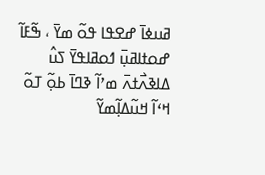ߥߎߦߊ߫ ߝߐߟߊ ߟߋ߬ ߘߌ߫ ، ߒ߬ߓߊ߬ ߝߋߙߊߥߎ߲߫ ߗߋߥߊߟߌ߫ ߖߎ߮ ߡߊߢߍ߯ߙߍ߫ ߘߴߊ߬ ߢߣߊ߫ ߕߋ߲߬ ߠߋ߬ ߞߵߊ߬ ߞߎ߬ߡߊ߲߬ߘߌ߬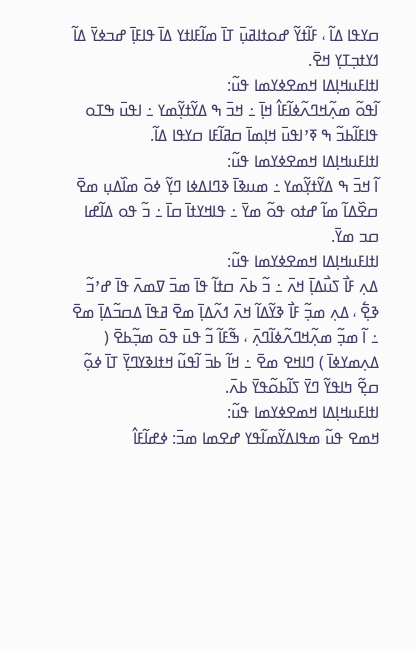ߛߌߟߊ ߡߊ߬ ، ߓߊ߬ߙߌ߬ ߝߋߙߊߥߎ߲߫ ߠߊ߫ ߘߊ߬ߓߊߙߌ ߡߊ߫ ߟߊߓߊ߲߫ ߝߏߦߌ߫ ߡߊ߬ ߗߌߙߏ߲ߠߌ߲ ߞߐ߫.
ߊߙߊߓߎߞߊ߲ߡߊ ߞߘߐߦߌߘߊ ߟߎ߬:
ߊ߬ߟߋ߬ ߘߍ߲߬ߞߣߍ߬ߦߊ߬ߓߊ߮ ߞߊ߲߫ ߸ ߞߏ߫ ߒ ߡߌ߬ߙߌ߲߬ߘߌ ߸ ߊߟߎ߫ ߒߠߋ ߟߊߓߊ߬ߕߏ߬ ߒ ߧߴߊߟߎ߫ ߞߊ߲ߘߊ߫ ߛߥߊ߬ߓߊ ߛߌߟߊ ߡߊ߬.
ߊߙߊߓߎߞߊ߲ߡߊ ߞߘߐߦߌߘߊ ߟߎ߬:
ߊ߬ ߞߏ߫ ߒ ߡߌ߬ߙߌ߲߬ߘߌ ߸ ߘߎߢߊ߫ ߢߣߊߡߦߊ ߣߌ߲߬ ߦߋ߫ ߘߊ߰ߡߎ߲ ߘߐ߫ ߛߐ߰ߡߊ߬ ߘߊ߬ ߝߙߋ ߟߋ߬ ߘߌ߫ ߸ ߟߊߞߌߙߊ߫ ߛߊ߫ ߸ ߏ߬ ߟߋ ߡߊ߬ߝߊ ߛߏ ߘߌ߫.
ߊߙߊߓߎߞߊ߲ߡߊ ߞߘߐߦߌߘߊ ߟߎ߬:
ߡߍ߲ ߓߊ߯ ߖߎ߯ߡߊ߲߫ ߞߍ߫ ߸ ߏ߬ ߕߍ߫ ߛߙߊ߬ ߟߊ߫ ߘߏ߫ ߜߘߍ߫ ߟߊ߫ ߝߴߏ߬ ߢߐ߲߱ ، ߡߍ߲ ߘߏ߲߬ ߓߊ߯ ߢߌ߬ߡߊ߬ ߞߍ߫ ߗߍ߬ߡߊ߲߫ ߘߐ߫ ߥߟߊ߫ ߡߛߏ߬ߡߊ߲߫ ߘߐ߫ ߸ ߊ߬ ߘߏ߲߬ ߘߍ߲߬ߞߣߍ߬ߦߊ߬ߣߍ߲߫ ، ߒ߬ߓߊ߬ ߏ߬ ߟߎ߫ ߟߋ߫ ߘߏ߲߬ߕߐ߫ ( ߡߍ߲ߘߌߦߊ߫ ) ߣߊߞߐ ߘߐ߫ ߸ ߞߊ߬ ߕߏ߫ ߊ߬ߟߎ߬ ߞߙߊߢߌߣߌ߲߫ ߠߊ߫ ߦߋ߲߬ ߛߐ߲߬ ߤߊߟߌ߬ ߣߌ߫ ߖߊ߬ߕߋ߬ߟߌ߫ ߕߍ߫.
ߊߙߊߓߎߞߊ߲ߡߊ ߞߘߐߦߌߘߊ ߟߎ߬:
ߞߘߐ ߟߎ߬ ߘߟߊߡߌ߬ߘߊ߬ߟߌ ߝߐߘߊ ߘߏ߫: ߦߝߊ߬ߓߊ߮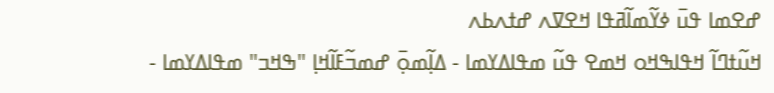ߝߐߘߊ ߟߎ߫ ߦߌ߬ߘߊ߬ߥߟߊ ߞߐߜߍ ߝߙߍߕߍ
ߞߎ߬ߙߣߊ߬ ߞߟߊߒߞߋ ߞߘߐ ߟߎ߬ ߘߟߊߡߌߘߊ - ߡߊ߲߬ߘߋ߲߫ ߝߘߏ߬ߓߊ߬ߞߊ߲ "ߒߞߏ" ߘߟߊߡߌߘߊ -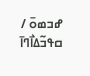ߝߏߘߋ߫ / ߛߟߏ߬ߡߊ߯ߣߊ߫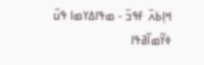ߞߊ߲ߕߍ߫ ߓߟߏ߫ - ߘߟߊߡߌߘߊ ߟߎ߫ ߦߌ߬ߘߊ߬ߥߟߊ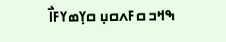ߒߞߏ ߛߓߍߛߎ߲ ߛߌ߲ߘߌߓߊ߯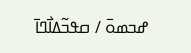ߝߏߘߋ߫ / ߛߟߏ߬ߡߊ߯ߣߊ߫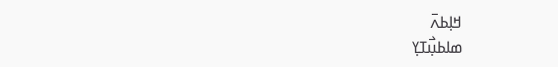ߞߊ߲ߕߍ߫
ߘߊߕߎ߲߯ߠߌ߲